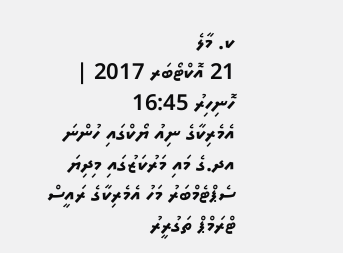ކ. މާލެ
21 އޮކްޓޯބަރ 2017 | ހޮނިހިރު 16:45
އެމެރިކާގެ ނިއު ޔޯކްގައި ހުންނަ އދ.ގެ މައި މަރުކަޒުގައި މިދިޔަ ސެޕްޓެމްބަރު މަހު އެމެރިކާގެ ރައީސް ޓްރަމްޕް ތަގުރީރު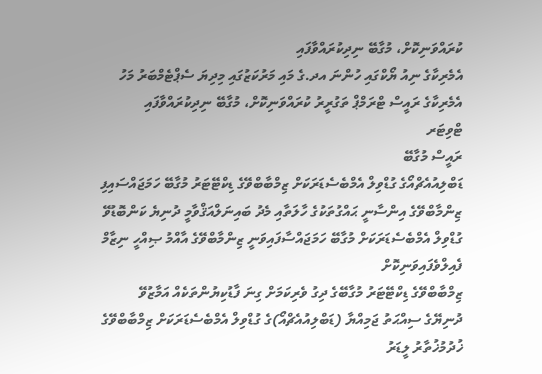ކުރައްވަނިކޮށް، މުގާބޭ ނިދިކުރައްވާފައި
އެމެރިކާގެ ނިއު ޔޯކްގައި ހުންނަ އދ.ގެ މައި މަރުކަޒުގައި މިދިޔަ ސެޕްޓެމްބަރު މަހު އެމެރިކާގެ ރައީސް ޓްރަމްޕް ތަގުރީރު ކުރައްވަނިކޮށް، މުގާބޭ ނިދިކުރައްވާފައި
ޓްވިޓަރ
ރައީސް މުގާބޭ
ޑަބްލިއުއެޗްއޯގެ ގުޑްވިލް އެމްބެސެޑަރަކަށް ޒިމްބާބްވޭގެ ޑިކްޓޭޓަރު މުގާބޭ ހަމަޖައްސައިފި
ޒިންމާބްވޭގެ އިންސާނީ ޙައްގުތަކުގެ ހާލަތާއި މެދު ބައިނަލްއަޤްވާމީ ދުނިޔެ ކަންބޮޑުވޭ
ގުޑްވިލް އެމްބެސެޑަރަކަށް މުގާބޭ ހަމަޖައްސާފައިވަނީ ޒިންމާބްވޭގެ އާއްމު ޞިއްހީ ނިޒާމް ފެއިލްވެފައިވަނިކޮށް
ޒިމްބާބްވޭގެ ޑިކްޓޭޓަރު މުގާބޭގެ ދިގު ވެރިކަމަށް ގިނަ ފާޑުކިޔުންތަކެއް އަމާޒުވޭ
ދުނިޔޭގެ ސިއްޙަތު ޖަމިއްޔާ (ޑަބްލިއުއެޗްއޯ)ގެ ގުޑްވިލް އެމްބެސެޑަރަކަށް ޒިމްބާބްވޭގެ ޚުދުމުޚުތާރު ލީޑަރު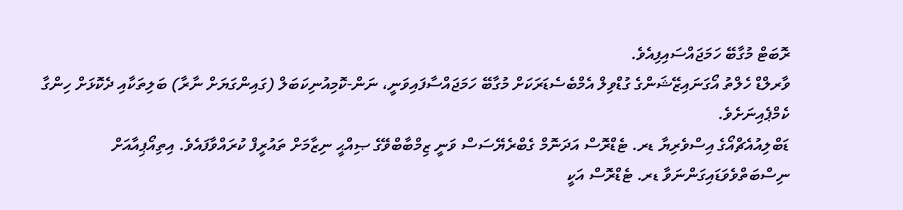ރޮބަޓް މުގާބޭ ހަމަޖައްސައިފިއެވެ.
ވާރލްޑް ހެލްތު އޯގަނައިޒޭޝަންގެ ގުޑްވިލް އެމްބެސެޑަރަކަށް މުގާބޭ ހަމަޖައްސާފައިވަނީ، ނަން-ކޮމިއުނިކަބަލް (ގައިންގަޔަށް ނާރާ) ބަލިތަކާއި ދެކޮޅަށް ހިންގާ ކެމްޕެއިނަށެވެ.
ޑަބްލިއުއެޗްއޯގެ އިސްވެރިޔާ ޑރ. ޓެޑްރޮސް އަދަނޮމް ގެބްރެޔޭސަސް ވަނީ ޒިމްބާބްވޭގެ ޞިއްޙީ ނިޒާމަށް ތައުރީފް ކުރައްވާފައެވެ. އިތިއޯޕިއާއަށް ނިސްބަތްވެވަޑައިގަންނަވާ ޑރ. ޓެޑްރޮސް އަކީ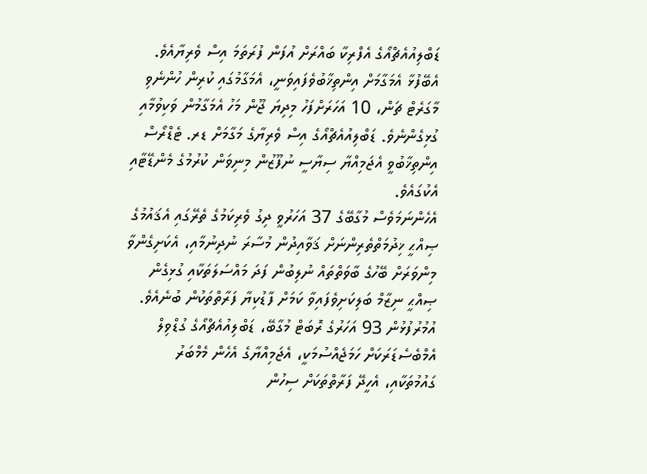ޑަބްލިއުއެޗްއޯގެ އެފްރިކާ ބައްރަށް އުފަން ފުރަތަމަ އިސް ވެރިޔާއެވެ.
އެބޭފުޅާ އެމަގާމަށް އިންތިޚާބުވެފައިވަނީ، އެމަގާމުގައި ކުރިން ހުންނެވި މާގަރެޓް ޗަން، 10 އަހަރަށްފަހު މިދިޔަ ޖޫން މަހު އެމަގާމުން ވަކިވުމާއި ގުޅިގެންނެވެ. ޑަބްލިއުއެޗްއޯގެ އިސް ވެރިޔާގެ މަގާމަށް ޑރ. ޓެޑްރޯސް އިންތިޚާބުވީ އެޖަމިއްޔާ ސިޔާސީ ނުފޫޒުން މިނިވަން ކުރުމުގެ މެންޑޭޓާއި އެކުގައެވެ.
އެހެންނަމަވެސް މުގާބޭގެ 37 އަހަރުވީ ދިގު ވެރިކަމުގެ ތެރޭގައި އެޤައުމުގެ ޞިއްޙީ ޚިދުމަތްތެރިންނަށް ޤަވާއިދުން މުސާރަ ނުދިނުމާއި، އެކަށިގެންވާ މިންވަރަށް ބޭހުގެ ބާވަތްތައް ނުލިބުން ފަދަ މައްސަލަތަކާއި ގުޅިގެން ޞިއްޙީ ނިޒާމް ބަލިކަށިވެފައިވާ ކަމަށް ފާޑުކިޔާ ފަރާތްތަކުން ބުނެއެވެ.
އުމުރުފުޅުން 93 އަހަރުގެ ރޮބަޓް މުގާބޭ، ޑަބްލިއުއެޗްއޯގެ ގުޑްވިލް އެމްބެސެޑަރަކަށް ހަމަޖެއްސުމަކީ، އެޖަމިއްޔާގެ އެހެން މެމްބަރު ގައުމުތަކާއި، އެހީދޭ ފަރާތްތަކަށް ސިހުން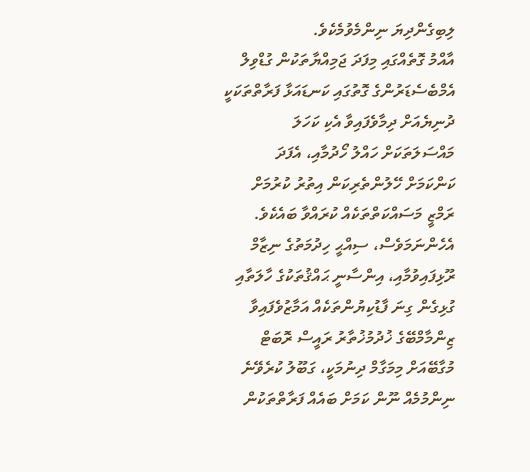ލިބިގެންދިޔަ ނިންމެވުމެކެވެ.
އާއްމު ގޮތެއްގައި މިފަދަ ޖަމިއްޔާތަކުން ގުޑްވިލް އެމްބެސެޑަރުންގެ ގޮތުގައި ކަނޑައަޅާ ފަރާތްތަކަކީ ދުނިޔެއަށް ދިމާވެފައިވާ އެކި ކަހަލަ މައްސަލަތަކަށް ހައްލު ހޯދުމާއި، އެފަދަ ކަންކަމަށް ހޭލުންތެރިކަން އިތުރު ކުރުމަށް ރަމްޒީ މަސައްކަތްތަކެއް ކުރައްވާ ބައެކެވެ. އެހެންނަމަވެސް، ސިއްޙީ ހިދުމަތުގެ ނިޒާމް ރޫޅިފައިވުމާއި، އިންސާނީ ޙައްޤުތަކުގެ ހާލަތާއި ގުޅިގެން ގިނަ ފާޑުކިޔުންތަކެއް އަމާޒުވެފައިވާ ޒިންމާމްބޭގެ ޚުދުމުޚުތާރު ރައީސް ރޮބަޓް މުގާބޭއަށް މިމަގާމް ދިނުމަކީ، ގަބޫލު ކުރެވޭނެ ނިންމުމެއް ނޫން ކަމަށް ބައެއް ފަރާތްތަކުން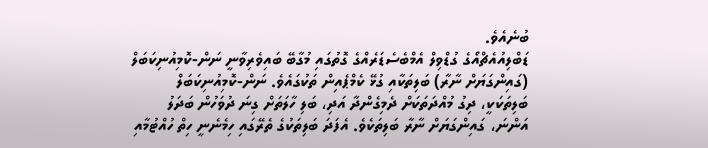ބުނެއެވެ.
ޑަބްލިއުއެޗްއޯގެ ގުޑްވިލް އެމްބެސެޑަރެއްގެ ގޮތުގައި މުގާބޭ ބައިވެރިވާނީ ނަން-ކޮމިއުނިކަބަލް (ގައިންގަޔަށް ނާރާ) ބަލިތަކާއި ގުޅޭ ކެމްޕެއިން ތަކުގައެވެ. ނަން-ކޮމިއުނިކަބަލް ބަލިތަކަކީ، ދިގު މުއްދަތަކަށް ދެމިގެންދާ އަދި، ބަލި ހާލަތަށް ގިނަ ދުވަހުން ބަދަލު އަންނަ، ގައިންގަޔަށް ނާރާ ބަލިތަކެވެ. އެފަދަ ބަލިތަކުގެ ތެރޭގައި ހިމެނެނީ ހިތް ހުއްޓުމާއި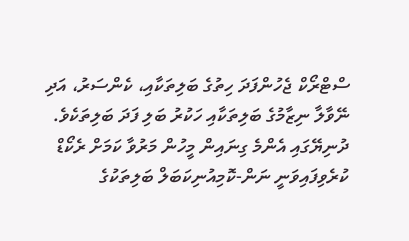ސްޓްރޯކް ޖެހުންފަދަ ހިތުގެ ބަލިތަކާއި، ކެންސަރު، އަދި ނޭވާލާ ނިޒާމުގެ ބަލިތަކާއި ހަކުރު ބަލި ފަދަ ބަލިތަކެވެ.
ދުނިޔޭގައި އެންމެ ގިނައިން މީހުން މަރުވާ ކަމަށް ރެކޯޑް ކުރެވިފައިވަނީ ނަން-ކޮމިއުނިކަބަލް ބަލިތަކުގެ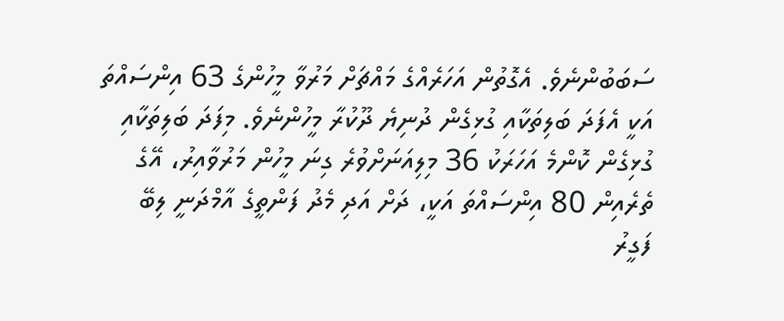ސަބަބުންނެވެ. އެގޮތުން އަހަރެއްގެ މައްޗަށް މަރުވާ މީހުންގެ 63 އިންސައްތަ އަކީ އެފަދަ ބަލިތަކާއި ގުޅިގެން ދުނިޔެ ދޫކުރާ މީހުންނެވެ. މިފަދަ ބަލިތަކާއި ގުޅިގެން ކޮންމެ އަހަރަކު 36 މިލިއަނަށްވުރެ ގިނަ މީހުން މަރުވާއިރު، އޭގެ ތެރެއިން 80 އިންސައްތަ އަކީ، ދަށް އަދި މެދު ފަންތީގެ އާމްދަނީ ލިބޭ ފަގީރު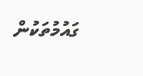ގައުމުތަކުން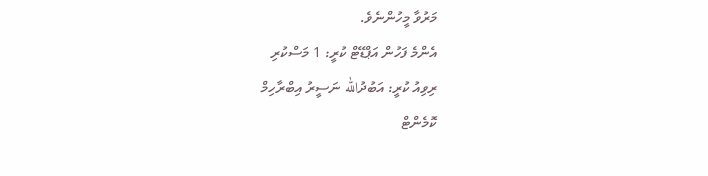މަރުވާ މީހުންނެވެ.
އެންމެ ފަހުން އަޕްޑޭޓް ކުރީ: 1 މަސްކުރި
ރިވިއު ކުރީ: އަބުދުالله ނަސީރު އިބްރާހިމް
ކޮމެންޓް